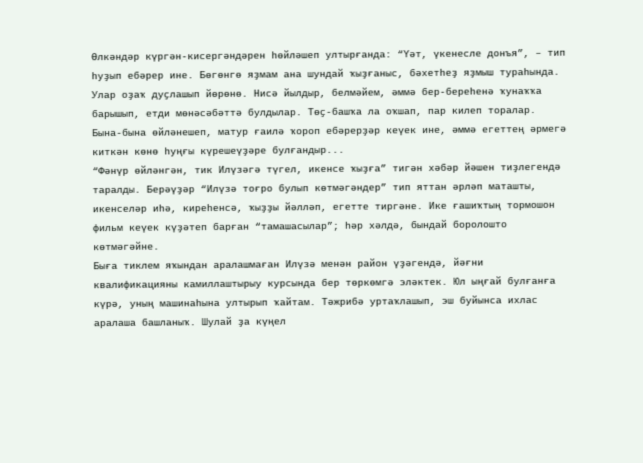Өлкәндәр күргән-кисергәндәрен һөйләшеп ултырғанда: “Үәт, үкенесле донъя”, – тип һуҙып ебәрер ине. Бөгөнгө яҙмам ана шундай ҡыҙғаныс, бәхетһеҙ яҙмыш тураһында.
Улар оҙаҡ дуҫлашып йөрөнө. Нисә йылдыр, белмәйем, әммә бер-береһенә ҡунаҡҡа барышып, етди мөнәсәбәттә булдылар. Төҫ-башҡа ла оҡшап, пар килеп торалар. Бына-бына өйләнешеп, матур ғаилә ҡороп ебәрерҙәр кеүек ине, әммә егеттең әрмегә киткән көнө һуңғы күрешеүҙәре булғандыр...
“Фәнүр өйләнгән, тик Илүзәгә түгел, икенсе ҡыҙға” тигән хәбәр йәшен тиҙлегендә таралды. Берәүҙәр “Илүзә тоғро булып көтмәгәндер” тип яттан әрләп маташты, икенселәр иһә, киреһенсә, ҡыҙҙы йәлләп, егетте тиргәне. Ике ғашиҡтың тормошон фильм кеүек күҙәтеп барған “тамашасылар”; һәр хәлдә, бындай боролошто көтмәгәйне.
Быға тиклем яҡындан аралашмаған Илүзә менән район үҙәгендә, йәғни квалификацияны камиллаштырыу курсында бер төркөмгә эләктек. Юл ыңғай булғанға күрә, уның машинаһына ултырып ҡайтам. Тәжрибә уртаҡлашып, эш буйынса ихлас аралаша башланыҡ. Шулай ҙа күңел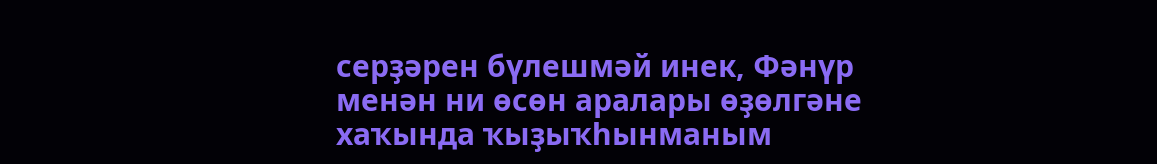серҙәрен бүлешмәй инек, Фәнүр менән ни өсөн аралары өҙөлгәне хаҡында ҡыҙыҡһынманым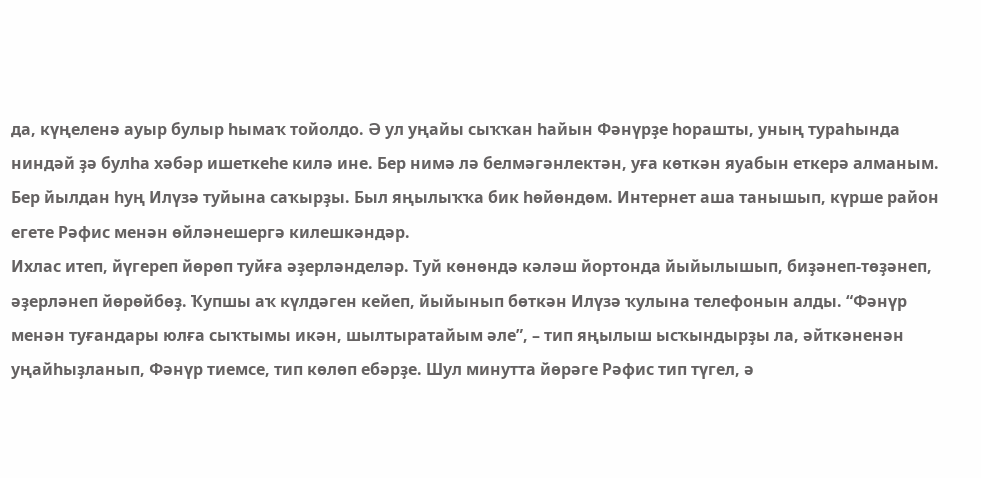да, күңеленә ауыр булыр һымаҡ тойолдо. Ә ул уңайы сыҡҡан һайын Фәнүрҙе һорашты, уның тураһында ниндәй ҙә булһа хәбәр ишеткеһе килә ине. Бер нимә лә белмәгәнлектән, уға көткән яуабын еткерә алманым.
Бер йылдан һуң Илүзә туйына саҡырҙы. Был яңылыҡҡа бик һөйөндөм. Интернет аша танышып, күрше район егете Рәфис менән өйләнешергә килешкәндәр.
Ихлас итеп, йүгереп йөрөп туйға әҙерләнделәр. Туй көнөндә кәләш йортонда йыйылышып, биҙәнеп-төҙәнеп, әҙерләнеп йөрөйбөҙ. Ҡупшы аҡ күлдәген кейеп, йыйынып бөткән Илүзә ҡулына телефонын алды. “Фәнүр менән туғандары юлға сыҡтымы икән, шылтыратайым әле”, – тип яңылыш ысҡындырҙы ла, әйткәненән уңайһыҙланып, Фәнүр тиемсе, тип көлөп ебәрҙе. Шул минутта йөрәге Рәфис тип түгел, ә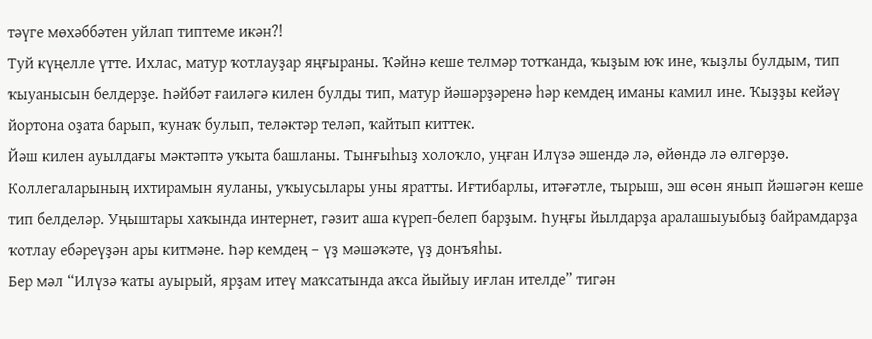тәүге мөхәббәтен уйлап типтеме икән?!
Туй күңелле үтте. Ихлас, матур ҡотлауҙар яңғыраны. Ҡәйнә кеше телмәр тотҡанда, ҡыҙым юҡ ине, ҡыҙлы булдым, тип ҡыуанысын белдерҙе. Һәйбәт ғаиләгә килен булды тип, матур йәшәрҙәренә һәр кемдең иманы камил ине. Ҡыҙҙы кейәү йортона оҙата барып, ҡунаҡ булып, теләктәр теләп, ҡайтып киттек.
Йәш килен ауылдағы мәктәптә уҡыта башланы. Тынғыһыҙ холоҡло, уңған Илүзә эшендә лә, өйөндә лә өлгөрҙө. Коллегаларының ихтирамын яуланы, уҡыусылары уны яратты. Иғтибарлы, итәғәтле, тырыш, эш өсөн янып йәшәгән кеше тип белделәр. Уңыштары хаҡында интернет, гәзит аша күреп-белеп барҙым. Һуңғы йылдарҙа аралашыуыбыҙ байрамдарҙа ҡотлау ебәреүҙән ары китмәне. Һәр кемдең – үҙ мәшәҡәте, үҙ донъяһы.
Бер мәл “Илүзә ҡаты ауырый, ярҙам итеү маҡсатында аҡса йыйыу иғлан ителде” тигән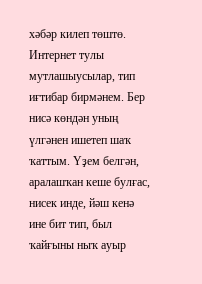хәбәр килеп төштө. Интернет тулы мутлашыусылар, тип иғтибар бирмәнем. Бер нисә көндән уның үлгәнен ишетеп шаҡ ҡаттым. Үҙем белгән, аралашҡан кеше булғас, нисек инде, йәш кенә ине бит тип, был ҡайғыны ныҡ ауыр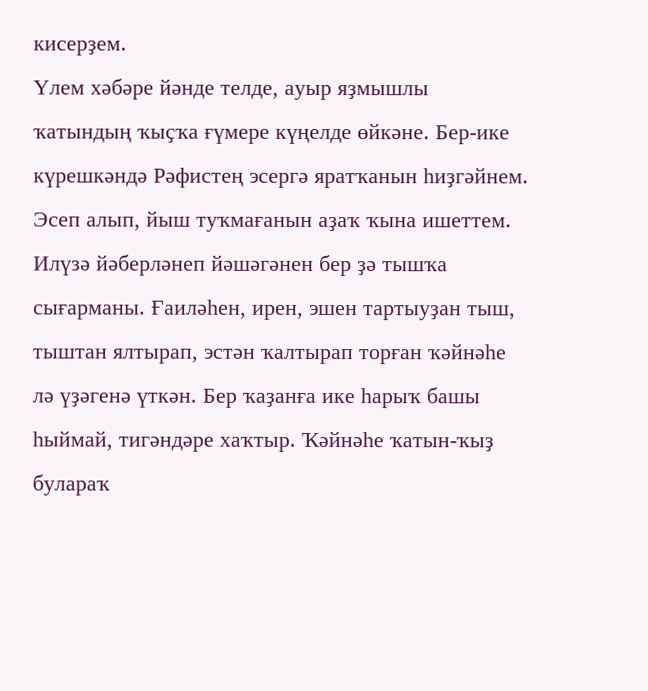кисерҙем.
Үлем хәбәре йәнде телде, ауыр яҙмышлы ҡатындың ҡыҫҡа ғүмере күңелде өйкәне. Бер-ике күрешкәндә Рәфистең эсергә яратҡанын һиҙгәйнем. Эсеп алып, йыш туҡмағанын аҙаҡ ҡына ишеттем. Илүзә йәберләнеп йәшәгәнен бер ҙә тышҡа сығарманы. Ғаиләһен, ирен, эшен тартыуҙан тыш, тыштан ялтырап, эстән ҡалтырап торған ҡәйнәһе лә үҙәгенә үткән. Бер ҡаҙанға ике һарыҡ башы һыймай, тигәндәре хаҡтыр. Ҡәйнәһе ҡатын-ҡыҙ булараҡ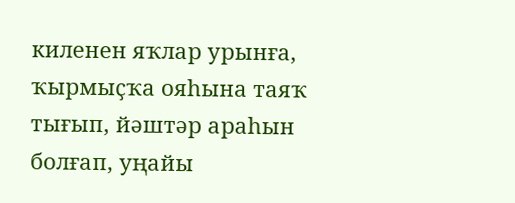киленен яҡлар урынға, ҡырмыҫҡа ояһына таяҡ тығып, йәштәр араһын болғап, уңайы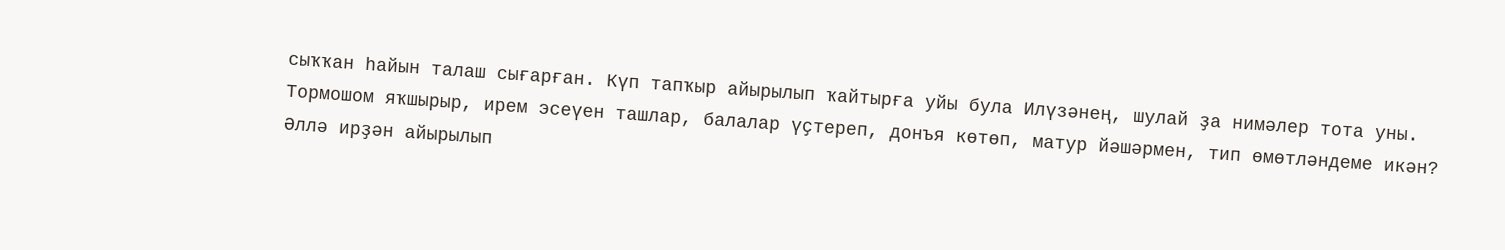сыҡҡан һайын талаш сығарған. Күп тапҡыр айырылып ҡайтырға уйы була Илүзәнең, шулай ҙа нимәлер тота уны. Тормошом яҡшырыр, ирем эсеүен ташлар, балалар үҫтереп, донъя көтөп, матур йәшәрмен, тип өмөтләндеме икән? Әллә ирҙән айырылып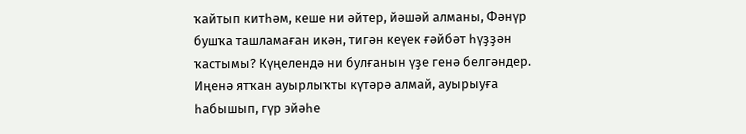ҡайтып китһәм, кеше ни әйтер, йәшәй алманы, Фәнүр бушҡа ташламаған икән, тигән кеүек ғәйбәт һүҙҙән ҡастымы? Күңелендә ни булғанын үҙе генә белгәндер. Иңенә ятҡан ауырлыҡты күтәрә алмай, ауырыуға һабышып, гүр эйәһе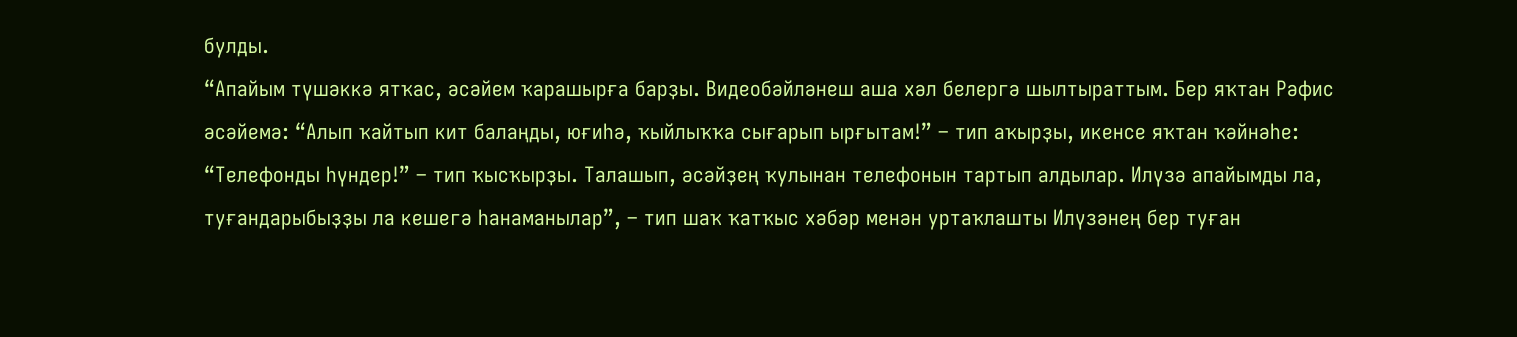булды.
“Апайым түшәккә ятҡас, әсәйем ҡарашырға барҙы. Видеобәйләнеш аша хәл белергә шылтыраттым. Бер яҡтан Рәфис әсәйемә: “Алып ҡайтып кит балаңды, юғиһә, ҡыйлыҡҡа сығарып ырғытам!” – тип аҡырҙы, икенсе яҡтан ҡәйнәһе: “Телефонды һүндер!” – тип ҡысҡырҙы. Талашып, әсәйҙең ҡулынан телефонын тартып алдылар. Илүзә апайымды ла, туғандарыбыҙҙы ла кешегә һанаманылар”, – тип шаҡ ҡатҡыс хәбәр менән уртаҡлашты Илүзәнең бер туған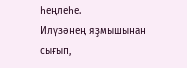һеңлеһе.
Илүзәнең яҙмышынан сығып,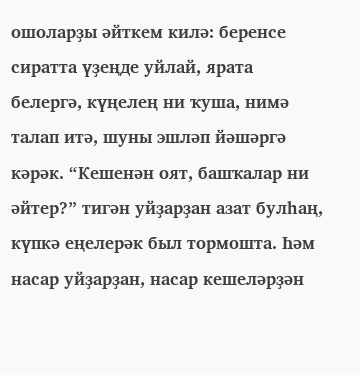ошоларҙы әйткем килә: беренсе сиратта үҙеңде уйлай, ярата белергә, күңелең ни ҡуша, нимә талап итә, шуны эшләп йәшәргә кәрәк. “Кешенән оят, башҡалар ни әйтер?” тигән уйҙарҙан азат булһаң, күпкә еңелерәк был тормошта. Һәм насар уйҙарҙан, насар кешеләрҙән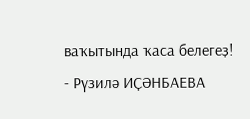ваҡытында ҡаса белегеҙ!
- Рүзилә ИҪӘНБАЕВА